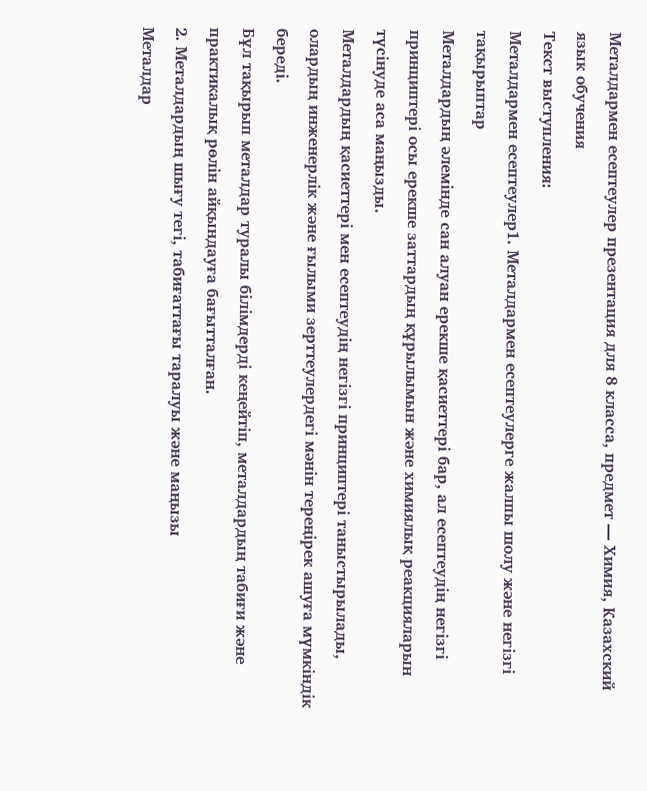Металдармен есептеулер презентация для 8 класса, предмет — Химия, Казахский язык обучения
Текст выступления:
Металдармен есептеулер1. Металдармен есептеулерге жалпы шолу және негізгі тақырыптар
Металдардың әлемінде сан алуан ерекше қасиеттері бар, ал есептеудің негізгі принциптері осы ерекше заттардың құрылымын және химиялық реакцияларын түсінуде аса маңызды.
Металдардың қасиеттері мен есептеудің негізгі принциптері таныстырылады, олардың инженерлік және ғылыми зерттеулердегі мәнін тереңірек ашуға мүмкіндік береді.
Бұл тақырып металдар туралы білімдерді кеңейтіп, металдардың табиғи және практикалық рөлін айқындауға бағытталған.
2. Металдардың шығу тегі, табиғаттағы таралуы және маңызы
Металдар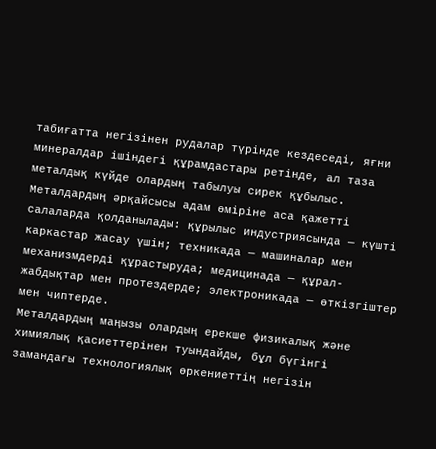табиғатта негізінен рудалар түрінде кездеседі, яғни минералдар ішіндегі құрамдастары ретінде, ал таза металдық күйде олардың табылуы сирек құбылыс.
Металдардың әрқайсысы адам өміріне аса қажетті салаларда қолданылады: құрылыс индустриясында — күшті каркастар жасау үшін; техникада — машиналар мен механизмдерді құрастыруда; медицинада — құрал-жабдықтар мен протездерде; электроникада — өткізгіштер мен чиптерде.
Металдардың маңызы олардың ерекше физикалық және химиялық қасиеттерінен туындайды, бұл бүгінгі замандағы технологиялық өркениеттің негізін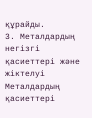құрайды.
3. Металдардың негізгі қасиеттері және жіктелуі
Металдардың қасиеттері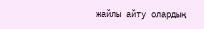жайлы айту олардың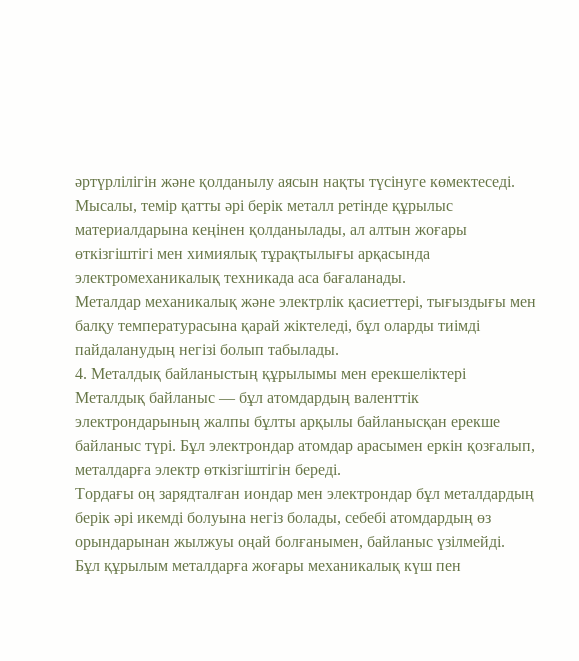әртүрлілігін және қолданылу аясын нақты түсінуге көмектеседі.
Мысалы, темір қатты әрі берік металл ретінде құрылыс материалдарына кеңінен қолданылады, ал алтын жоғары өткізгіштігі мен химиялық тұрақтылығы арқасында электромеханикалық техникада аса бағаланады.
Металдар механикалық және электрлік қасиеттері, тығыздығы мен балқу температурасына қарай жіктеледі, бұл оларды тиімді пайдаланудың негізі болып табылады.
4. Металдық байланыстың құрылымы мен ерекшеліктері
Металдық байланыс — бұл атомдардың валенттік электрондарының жалпы бұлты арқылы байланысқан ерекше байланыс түрі. Бұл электрондар атомдар арасымен еркін қозғалып, металдарға электр өткізгіштігін береді.
Тордағы оң зарядталған иондар мен электрондар бұл металдардың берік әрі икемді болуына негіз болады, себебі атомдардың өз орындарынан жылжуы оңай болғанымен, байланыс үзілмейді.
Бұл құрылым металдарға жоғары механикалық күш пен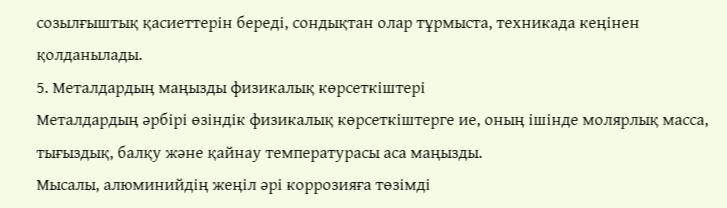созылғыштық қасиеттерін береді, сондықтан олар тұрмыста, техникада кеңінен қолданылады.
5. Металдардың маңызды физикалық көрсеткіштері
Металдардың әрбірі өзіндік физикалық көрсеткіштерге ие, оның ішінде молярлық масса, тығыздық, балқу және қайнау температурасы аса маңызды.
Мысалы, алюминийдің жеңіл әрі коррозияға төзімді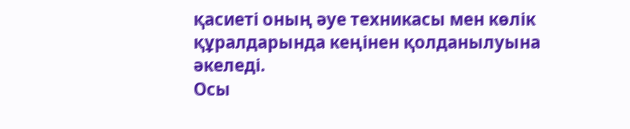қасиеті оның әуе техникасы мен көлік құралдарында кеңінен қолданылуына әкеледі.
Осы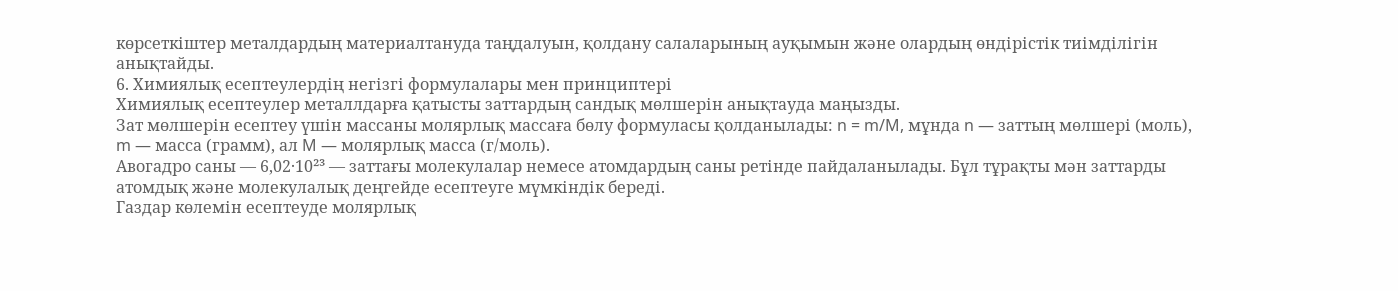көрсеткіштер металдардың материалтануда таңдалуын, қолдану салаларының ауқымын және олардың өндірістік тиімділігін анықтайды.
6. Химиялық есептеулердің негізгі формулалары мен принциптері
Химиялық есептеулер металлдарға қатысты заттардың сандық мөлшерін анықтауда маңызды.
Зат мөлшерін есептеу үшін массаны молярлық массаға бөлу формуласы қолданылады: n = m/M, мұнда n — заттың мөлшері (моль), m — масса (грамм), ал M — молярлық масса (г/моль).
Авогадро саны — 6,02·10²³ — заттағы молекулалар немесе атомдардың саны ретінде пайдаланылады. Бұл тұрақты мән заттарды атомдық және молекулалық деңгейде есептеуге мүмкіндік береді.
Газдар көлемін есептеуде молярлық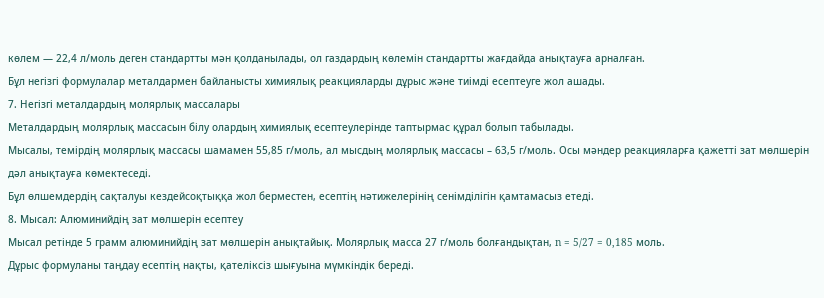көлем — 22,4 л/моль деген стандартты мән қолданылады, ол газдардың көлемін стандартты жағдайда анықтауға арналған.
Бұл негізгі формулалар металдармен байланысты химиялық реакцияларды дұрыс және тиімді есептеуге жол ашады.
7. Негізгі металдардың молярлық массалары
Металдардың молярлық массасын білу олардың химиялық есептеулерінде таптырмас құрал болып табылады.
Мысалы, темірдің молярлық массасы шамамен 55,85 г/моль, ал мысдың молярлық массасы – 63,5 г/моль. Осы мәндер реакцияларға қажетті зат мөлшерін дәл анықтауға көмектеседі.
Бұл өлшемдердің сақталуы кездейсоқтыққа жол берместен, есептің нәтижелерінің сенімділігін қамтамасыз етеді.
8. Мысал: Алюминийдің зат мөлшерін есептеу
Мысал ретінде 5 грамм алюминийдің зат мөлшерін анықтайық. Молярлық масса 27 г/моль болғандықтан, n = 5/27 = 0,185 моль.
Дұрыс формуланы таңдау есептің нақты, қателіксіз шығуына мүмкіндік береді.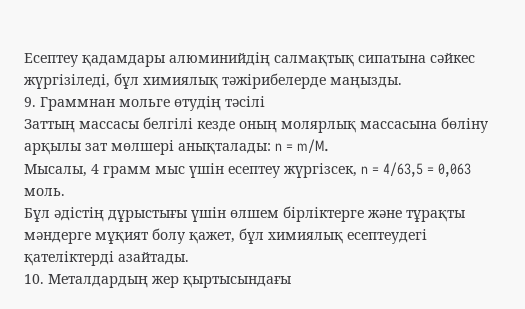Есептеу қадамдары алюминийдің салмақтық сипатына сәйкес жүргізіледі, бұл химиялық тәжірибелерде маңызды.
9. Граммнан мольге өтудің тәсілі
Заттың массасы белгілі кезде оның молярлық массасына бөліну арқылы зат мөлшері анықталады: n = m/M.
Мысалы, 4 грамм мыс үшін есептеу жүргізсек, n = 4/63,5 = 0,063 моль.
Бұл әдістің дұрыстығы үшін өлшем бірліктерге және тұрақты мәндерге мұқият болу қажет, бұл химиялық есептеудегі қателіктерді азайтады.
10. Металдардың жер қыртысындағы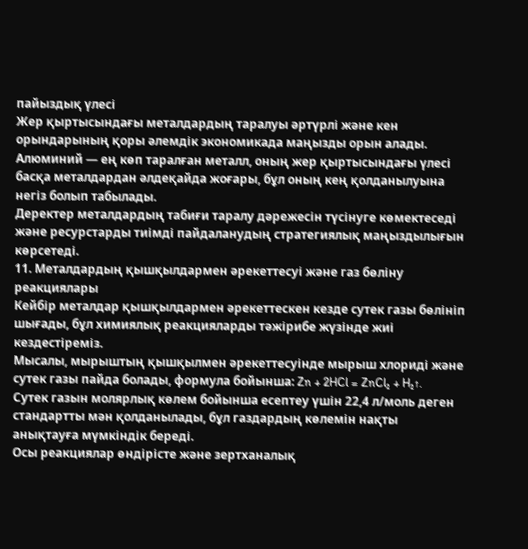пайыздық үлесі
Жер қыртысындағы металдардың таралуы әртүрлі және кен орындарының қоры әлемдік экономикада маңызды орын алады.
Алюминий — ең көп таралған металл, оның жер қыртысындағы үлесі басқа металдардан әлдеқайда жоғары, бұл оның кең қолданылуына негіз болып табылады.
Деректер металдардың табиғи таралу дәрежесін түсінуге көмектеседі және ресурстарды тиімді пайдаланудың стратегиялық маңыздылығын көрсетеді.
11. Металдардың қышқылдармен әрекеттесуі және газ бөліну реакциялары
Кейбір металдар қышқылдармен әрекеттескен кезде сутек газы бөлініп шығады, бұл химиялық реакцияларды тәжірибе жүзінде жиі кездестіреміз.
Мысалы, мырыштың қышқылмен әрекеттесуінде мырыш хлориді және сутек газы пайда болады, формула бойынша: Zn + 2HCl = ZnCl₂ + H₂↑.
Сутек газын молярлық көлем бойынша есептеу үшін 22,4 л/моль деген стандартты мән қолданылады, бұл газдардың көлемін нақты анықтауға мүмкіндік береді.
Осы реакциялар өндірісте және зертханалық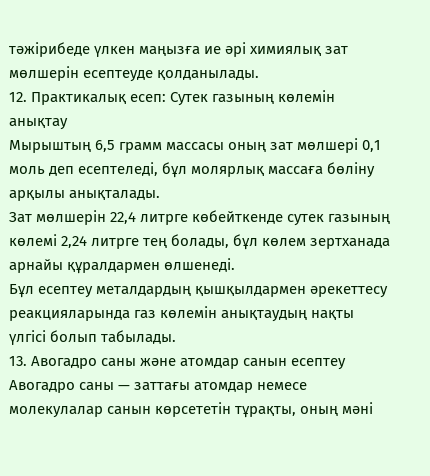тәжірибеде үлкен маңызға ие әрі химиялық зат мөлшерін есептеуде қолданылады.
12. Практикалық есеп: Сутек газының көлемін анықтау
Мырыштың 6,5 грамм массасы оның зат мөлшері 0,1 моль деп есептеледі, бұл молярлық массаға бөліну арқылы анықталады.
Зат мөлшерін 22,4 литрге көбейткенде сутек газының көлемі 2,24 литрге тең болады, бұл көлем зертханада арнайы құралдармен өлшенеді.
Бұл есептеу металдардың қышқылдармен әрекеттесу реакцияларында газ көлемін анықтаудың нақты үлгісі болып табылады.
13. Авогадро саны және атомдар санын есептеу
Авогадро саны — заттағы атомдар немесе молекулалар санын көрсететін тұрақты, оның мәні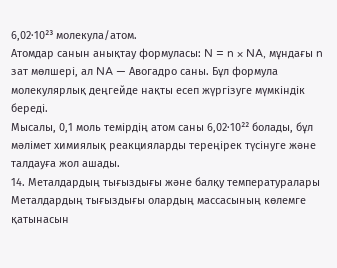6,02∙10²³ молекула/атом.
Атомдар санын анықтау формуласы: N = n × NA, мұндағы n зат мөлшері, ал NA — Авогадро саны. Бұл формула молекулярлық деңгейде нақты есеп жүргізуге мүмкіндік береді.
Мысалы, 0,1 моль темірдің атом саны 6,02∙10²² болады, бұл мәлімет химиялық реакцияларды тереңірек түсінуге және талдауға жол ашады.
14. Металдардың тығыздығы және балқу температуралары
Металдардың тығыздығы олардың массасының көлемге қатынасын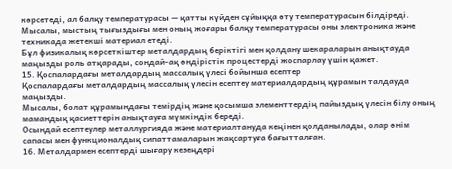көрсетеді, ал балқу температурасы — қатты күйден сұйыққа өту температурасын білдіреді.
Мысалы, мыстың тығыздығы мен оның жоғары балқу температурасы оны электроника және техникада жетекші материал етеді.
Бұл физикалық көрсеткіштер металдардың беріктігі мен қолдану шекараларын анықтауда маңызды роль атқарады, сондай-ақ өндірістік процестерді жоспарлау үшін қажет.
15. Қоспалардағы металдардың массалық үлесі бойынша есептер
Қоспалардағы металдардың массалық үлесін есептеу материалдардың құрамын талдауда маңызды.
Мысалы, болат құрамындағы темірдің және қосымша элементтердің пайыздық үлесін білу оның мамандық қасиеттерін анықтауға мүмкіндік береді.
Осындай есептеулер металлургияда және материалтануда кеңінен қолданылады, олар өнім сапасы мен функционалдық сипаттамаларын жақсартуға бағытталған.
16. Металдармен есептерді шығару кезеңдері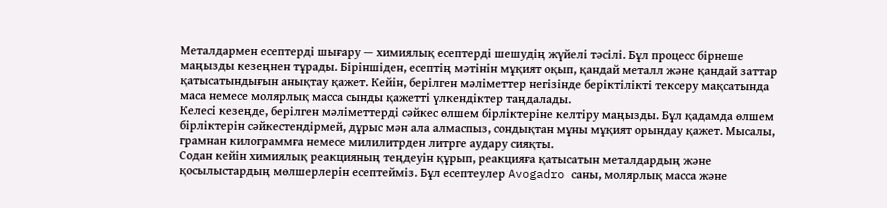Металдармен есептерді шығару — химиялық есептерді шешудің жүйелі тәсілі. Бұл процесс бірнеше маңызды кезеңнен тұрады. Біріншіден, есептің мәтінін мұқият оқып, қандай металл және қандай заттар қатысатындығын анықтау қажет. Кейін, берілген мәліметтер негізінде беріктілікті тексеру мақсатында маса немесе молярлық масса сынды қажетті үлкендіктер таңдалады.
Келесі кезеңде, берілген мәліметтерді сәйкес өлшем бірліктеріне келтіру маңызды. Бұл қадамда өлшем бірліктерін сәйкестендірмей, дұрыс мән ала алмаспыз, сондықтан мұны мұқият орындау қажет. Мысалы, грамнан килограммға немесе милилитрден литрге аудару сияқты.
Содан кейін химиялық реакцияның теңдеуін құрып, реакцияға қатысатын металдардың және қосылыстардың мөлшерлерін есептейміз. Бұл есептеулер Avogadro саны, молярлық масса және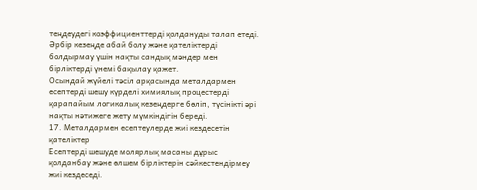теңдеудегі коэффициенттерді қолдануды талап етеді. Әрбір кезеңде абай болу және қателіктерді болдырмау үшін нақты сандық мәндер мен бірліктерді үнемі бақылау қажет.
Осындай жүйелі тәсіл арқасында металдармен есептерді шешу күрделі химиялық процестерді қарапайым логикалық кезеңдерге бөліп, түсінікті әрі нақты нәтижеге жету мүмкіндігін береді.
17. Металдармен есептеулерде жиі кездесетін қателіктер
Есептерді шешуде молярлық масаны дұрыс қолданбау және өлшем бірліктерін сәйкестендірмеу жиі кездеседі.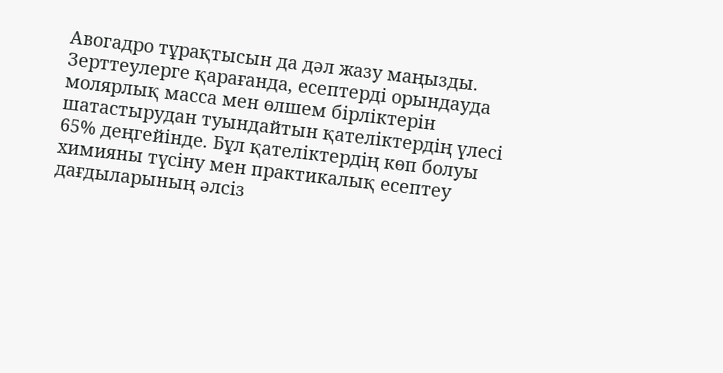Авогадро тұрақтысын да дәл жазу маңызды. Зерттеулерге қарағанда, есептерді орындауда молярлық масса мен өлшем бірліктерін шатастырудан туындайтын қателіктердің үлесі 65% деңгейінде. Бұл қателіктердің көп болуы химияны түсіну мен практикалық есептеу дағдыларының әлсіз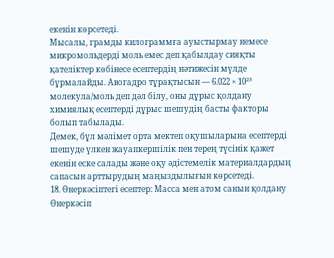екенін көрсетеді.
Мысалы, грамды килограммға ауыстырмау немесе микромольдерді моль емес деп қабылдау сияқты қателіктер көбінесе есептердің нәтижесін мүлде бұрмалайды. Авогадро тұрақтысын — 6.022 × 10²³ молекула/моль деп дәл білу, оны дұрыс қолдану химиялық есептерді дұрыс шешудің басты факторы болып табылады.
Демек, бұл мәлімет орта мектеп оқушыларына есептерді шешуде үлкен жауапкершілік пен терең түсінік қажет екенін еске салады және оқу әдістемелік материалдардың сапасын арттырудың маңыздылығын көрсетеді.
18. Өнеркәсіптегі есептер: Масса мен атом санын қолдану
Өнеркәсіп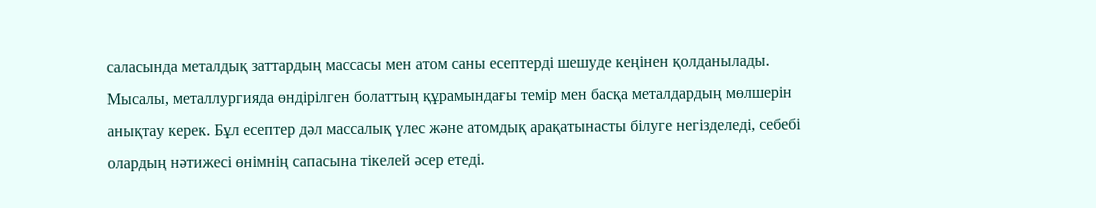саласында металдық заттардың массасы мен атом саны есептерді шешуде кеңінен қолданылады. Мысалы, металлургияда өндірілген болаттың құрамындағы темір мен басқа металдардың мөлшерін анықтау керек. Бұл есептер дәл массалық үлес және атомдық арақатынасты білуге негізделеді, себебі олардың нәтижесі өнімнің сапасына тікелей әсер етеді.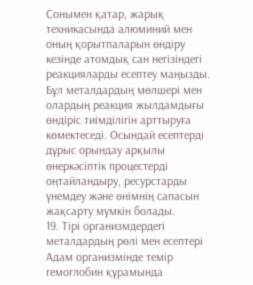Сонымен қатар, жарық техникасында алюминий мен оның қорытпаларын өндіру кезінде атомдық сан негізіндегі реакцияларды есептеу маңызды. Бұл металдардың мөлшері мен олардың реакция жылдамдығы өндіріс тиімділігін арттыруға көмектеседі. Осындай есептерді дұрыс орындау арқылы өнеркәсіптік процестерді оңтайландыру, ресурстарды үнемдеу және өнімнің сапасын жақсарту мүмкін болады.
19. Тірі организмдердегі металдардың рөлі мен есептері
Адам организмінде темір гемоглобин құрамында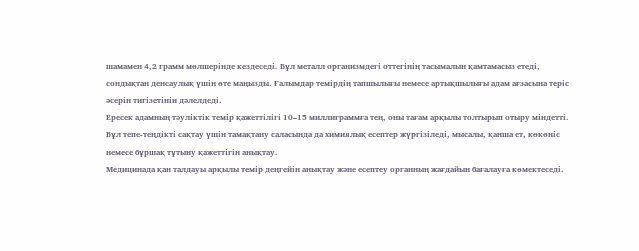шамамен 4,2 грамм мөлшерінде кездеседі. Бұл металл организмдегі оттегінің тасымалын қамтамасыз етеді, сондықтан денсаулық үшін өте маңызды. Ғалымдар темірдің тапшылығы немесе артықшылығы адам ағзасына теріс әсерін тигізетінін дәлелдеді.
Ересек адамның тәуліктік темір қажеттілігі 10–15 миллиграммға тең, оны тағам арқылы толтырып отыру міндетті. Бұл тепе-теңдікті сақтау үшін тамақтану саласында да химиялық есептер жүргізіледі, мысалы, қанша ет, көкөніс немесе бұршақ тұтыну қажеттігін анықтау.
Медицинада қан талдауы арқылы темір деңгейін анықтау және есептеу органның жағдайын бағалауға көмектеседі.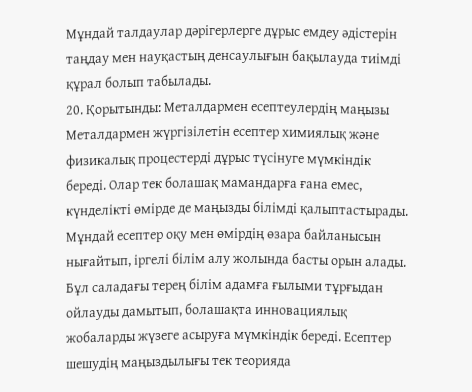Мұндай талдаулар дәрігерлерге дұрыс емдеу әдістерін таңдау мен науқастың денсаулығын бақылауда тиімді құрал болып табылады.
20. Қорытынды: Металдармен есептеулердің маңызы
Металдармен жүргізілетін есептер химиялық және физикалық процестерді дұрыс түсінуге мүмкіндік береді. Олар тек болашақ мамандарға ғана емес, күнделікті өмірде де маңызды білімді қалыптастырады. Мұндай есептер оқу мен өмірдің өзара байланысын нығайтып, іргелі білім алу жолында басты орын алады.
Бұл саладағы терең білім адамға ғылыми тұрғыдан ойлауды дамытып, болашақта инновациялық жобаларды жүзеге асыруға мүмкіндік береді. Есептер шешудің маңыздылығы тек теорияда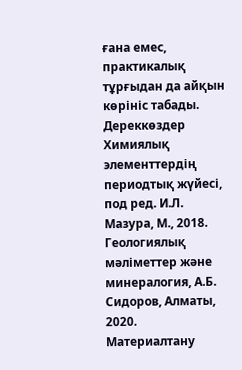ғана емес, практикалық тұрғыдан да айқын көрініс табады.
Дереккөздер
Химиялық элементтердің периодтық жүйесі, под ред. И.Л. Мазура, М., 2018.
Геологиялық мәліметтер және минералогия, А.Б. Сидоров, Алматы, 2020.
Материалтану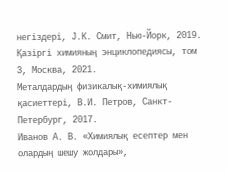негіздері, Ј.К. Смит, Нью-Йорк, 2019.
Қазіргі химияның энциклопедиясы, том 3, Москва, 2021.
Металдардың физикалық-химиялық қасиеттері, В.И. Петров, Санкт-Петербург, 2017.
Иванов А. В. «Химиялық есептер мен олардың шешу жолдары»,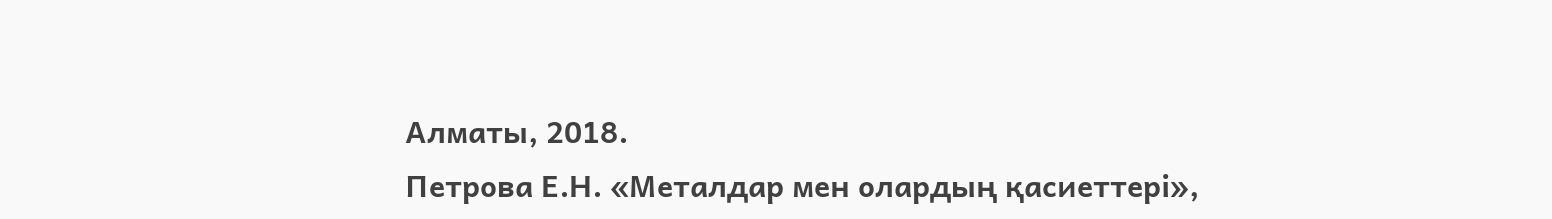Алматы, 2018.
Петрова Е.Н. «Металдар мен олардың қасиеттері»,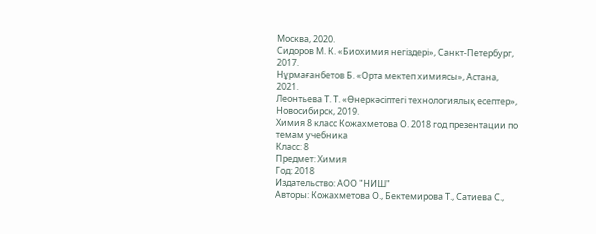Москва, 2020.
Сидоров М. К. «Биохимия негіздері», Санкт-Петербург, 2017.
Нұрмағанбетов Б. «Орта мектеп химиясы», Астана, 2021.
Леонтьева Т. Т. «Өнеркәсіптегі технологиялық есептер», Новосибирск, 2019.
Химия 8 класс Кожахметова О. 2018 год презентации по темам учебника
Класс: 8
Предмет: Химия
Год: 2018
Издательство: АОО "НИШ"
Авторы: Кожахметова О., Бектемирова Т., Сатиева С.,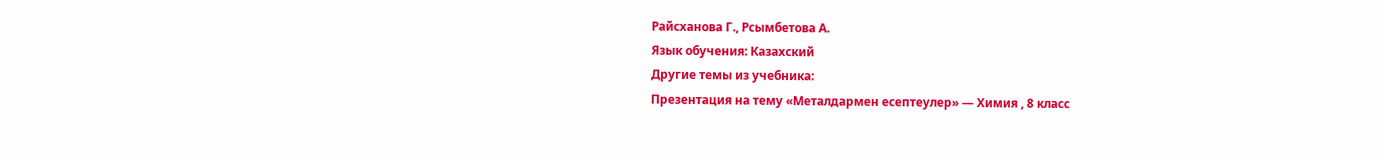Райсханова Г., Рсымбетова А.
Язык обучения: Казахский
Другие темы из учебника:
Презентация на тему «Металдармен есептеулер» — Химия , 8 класс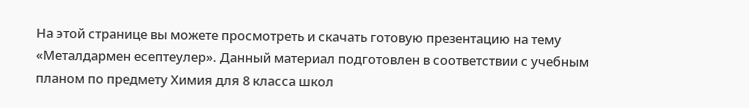На этой странице вы можете просмотреть и скачать готовую презентацию на тему «Металдармен есептеулер». Данный материал подготовлен в соответствии с учебным планом по предмету Химия для 8 класса школ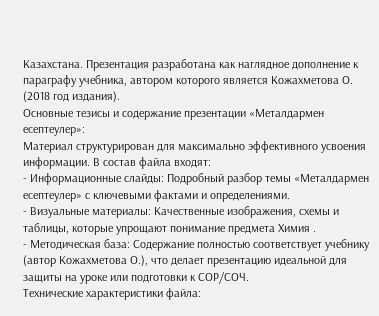Казахстана. Презентация разработана как наглядное дополнение к параграфу учебника, автором которого является Кожахметова О. (2018 год издания).
Основные тезисы и содержание презентации «Металдармен есептеулер»:
Материал структурирован для максимально эффективного усвоения информации. В состав файла входят:
- Информационные слайды: Подробный разбор темы «Металдармен есептеулер» с ключевыми фактами и определениями.
- Визуальные материалы: Качественные изображения, схемы и таблицы, которые упрощают понимание предмета Химия .
- Методическая база: Содержание полностью соответствует учебнику (автор Кожахметова О.), что делает презентацию идеальной для защиты на уроке или подготовки к СОР/СОЧ.
Технические характеристики файла: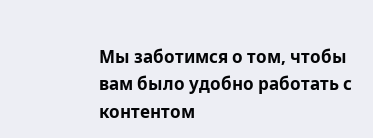Мы заботимся о том, чтобы вам было удобно работать с контентом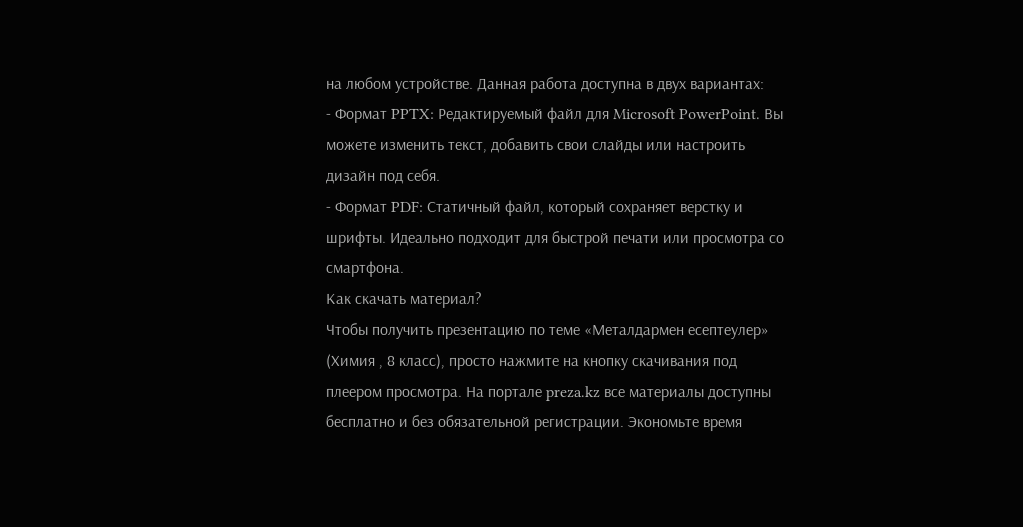на любом устройстве. Данная работа доступна в двух вариантах:
- Формат PPTX: Редактируемый файл для Microsoft PowerPoint. Вы можете изменить текст, добавить свои слайды или настроить дизайн под себя.
- Формат PDF: Статичный файл, который сохраняет верстку и шрифты. Идеально подходит для быстрой печати или просмотра со смартфона.
Как скачать материал?
Чтобы получить презентацию по теме «Металдармен есептеулер» (Химия , 8 класс), просто нажмите на кнопку скачивания под плеером просмотра. На портале preza.kz все материалы доступны бесплатно и без обязательной регистрации. Экономьте время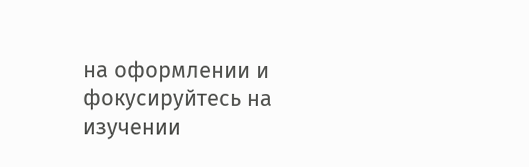на оформлении и фокусируйтесь на изучении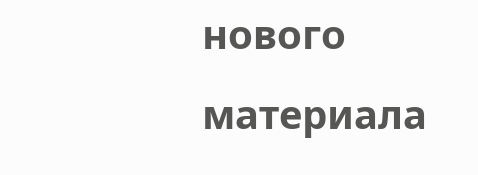нового материала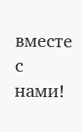вместе с нами!